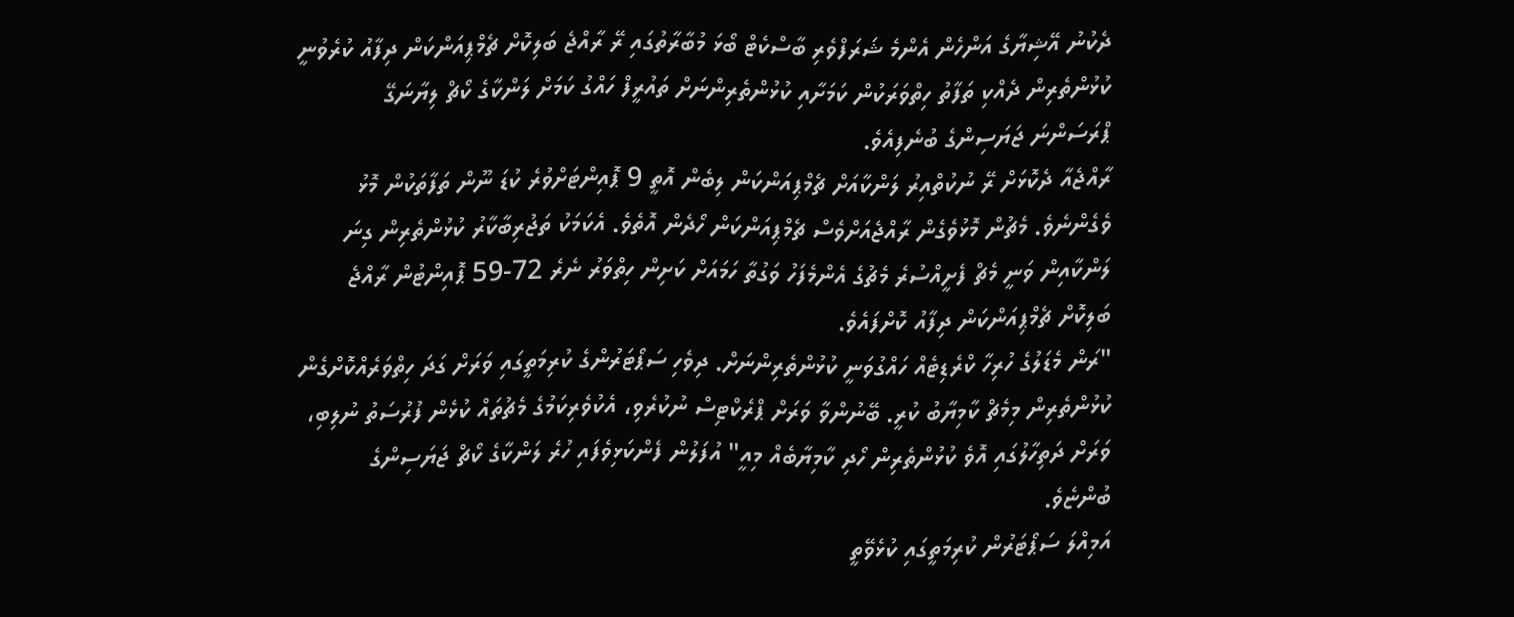ދެކުނު އޭޝިޔާގެ އަންހެން އެންމެ ޝަރަފްވެރި ބާސްކެޓް ބޯޅަ މުބާރާތުގައި ރޭ ރާއްޖެ ބަލިކޮށް ޗެމްޕިއަންކަން ދިފާއު ކުރެވުނީ ކުޅުންތެރިން ދެއްކި ތަފާތު ހިތްވަރަކުން ކަމަށާއި ކުޅުންތެރިންނަށް ތައުރީފް ހައްގު ކަމަށް ލަންކާގެ ކޯޗް ލިޔާނަގޭ ޕްރަސަންނަ ޖަޔަސިންގެ ބުނެފިއެވެ.
ރާއްޖެއާ ދެކޮޅަށް ރޭ ނުކުތްއިރު ލަންކާއަށް ޗެމްޕިއަންކަން ލިބެން އޮތީ 9 ޕޮއިންޓަށްވުރެ ކުޑަ ނޫން ތަފާތަކުން މޮޅު ވެގެންނެވެ. މެޗުން މޮޅުވެގެން ރާއްޖެއަށްވެސް ޗެމްޕިއަންކަން ހޯދެން އޮތެވެ. އެކަމަކު ތަޖުރިބާކާރު ކުޅުންތެރިން ގިނަ ލަންކާއިން ވަނީ މެޗް ފެށީއްސުރެ މެޗުގެ އެންމެފަހު ވަގުތާ ހަމައަށް ކަށިން ހިތްވަރު ނެރެ 72-59 ޕޮއިންޓުން ރާއްޖެ ބަލިކޮށް ޗެމްޕިއަންކަން ދިފާއު ކޮށްފައެވެ.
"ރަން މެޑަލުގެ ހުރިހާ ކްރެޑިޓެއް ހައްގުވަނީ ކުޅުންތެރިންނަށް. ދިވެހި ސަޕޯޓަރުންގެ ކުރިމަތީގައި ވަރަށް ގަދަ ހިތްވަރެއްކޮށްގެން ކުޅުންތެރިން މިމެޗް ކާމިޔާބު ކުރީ. ބޭނުންވާ ވަރަށް ޕްރެކްޓިސް ނުކުރެވި، އެކުވެރިކަމުގެ މެޗުތައް ކުޅެން ފުރުސަތު ނުލިބި، ވަރަށް ދަތިހާލުގައި އޮވެ ކުޅުންތެރިން ހޯދި ކާމިޔާބެއް މިއީ" އުފަލުން ފެންކަޅިވެފައި ހުރެ ލަންކާގެ ކޯޗް ޖަޔަސިންގެ ބުންޏެވެ.
އަމިއްލަ ސަޕޯޓަރުން ކުރިމަތީގައި ކުޅެވޭތީ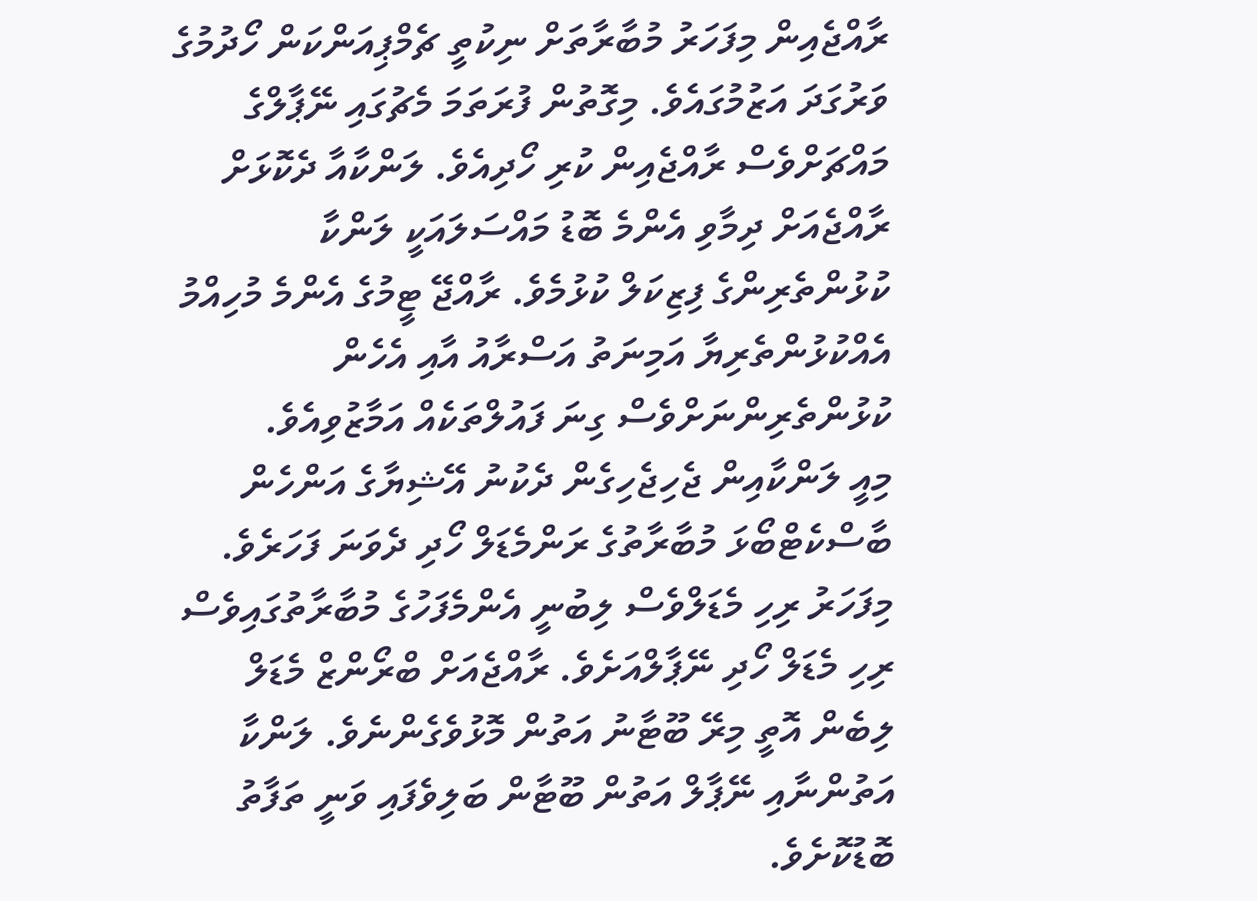ރާއްޖެއިން މިފަހަރު މުބާރާތަށް ނިކުތީ ޗެމްޕިއަންކަން ހޯދުމުގެ ވަރުގަދަ އަޒުމުގައެވެ. މިގޮތުން ފުރަތަމަ މެޗުގައި ނޭޕާލްގެ މައްޗަށްވެސް ރާއްޖެއިން ކުރި ހޯދިއެވެ. ލަންކާއާ ދެކޮޅަށް ރާއްޖެއަށް ދިމާވި އެންމެ ބޮޑު މައްސަލައަކީ ލަންކާ ކުޅުންތެރިންގެ ފިޒިކަލް ކުޅުމެވެ. ރާއްޖޭ ޓީމުގެ އެންމެ މުހިއްމު އެއްކުޅުންތެރިޔާ އަމިނަތު އަސްރާއު އާއި އެހެން ކުޅުންތެރިންނަށްވެސް ގިނަ ފައުލްތަކެއް އަމާޒުވިއެވެ.
މިއީ ލަންކާއިން ޖެހިޖެހިގެން ދެކުނު އޭޝިޔާގެ އަންހެން ބާސްކެޓްބޯޅަ މުބާރާތުގެ ރަންމެޑަލް ހޯދި ދެވަނަ ފަހަރެވެ. މިފަހަރު ރިހި މެޑަލްވެސް ލިބުނީ އެންމެފަހުގެ މުބާރާތުގައިވެސް ރިހި މެޑަލް ހޯދި ނޭޕާލްއަށެވެ. ރާއްޖެއަށް ބްރޯންޒް މެޑަލް ލިބެން އޮތީ މިރޭ ބޫޓާނު އަތުން މޮޅުވެގެންނެވެ. ލަންކާ އަތުންނާއި ނޭޕާލް އަތުން ބޫޓާން ބަލިވެފައި ވަނީ ތަފާތު ބޮޑުކޮށެވެ.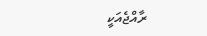ރާއްޖެއަކީ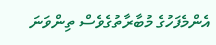އެންމެފަހުގެ މުބާރާތުގެވެސް ތިންވަނަ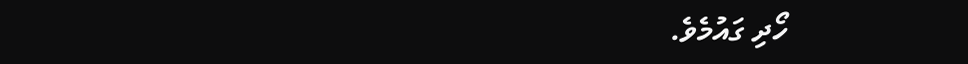ހޯދި ގައުމެވެ.